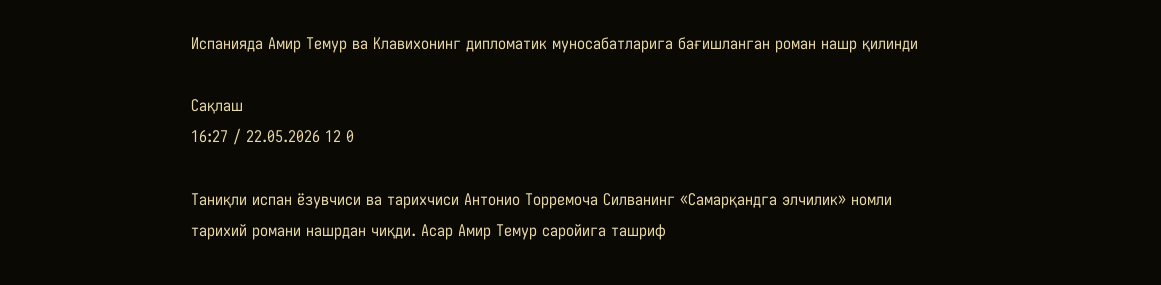Испанияда Амир Темур ва Клавихонинг дипломатик муносабатларига бағишланган роман нашр қилинди

Сақлаш
16:27 / 22.05.2026 12 0

Таниқли испан ёзувчиси ва тарихчиси Антонио Торремоча Силванинг «Самарқандга элчилик» номли тарихий романи нашрдан чиқди. Асар Амир Темур саройига ташриф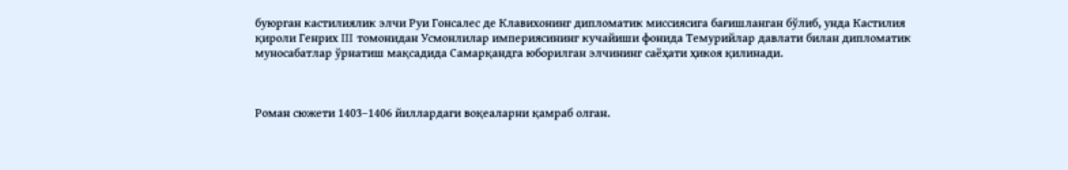буюрган кастилиялик элчи Руи Гонсалес де Клавихонинг дипломатик миссиясига бағишланган бўлиб, унда Кастилия қироли Генрих III томонидан Усмонлилар империясининг кучайиши фонида Темурийлар давлати билан дипломатик муносабатлар ўрнатиш мақсадида Самарқандга юборилган элчининг саёҳати ҳикоя қилинади.



Роман сюжети 1403–1406 йиллардаги воқеаларни қамраб олган.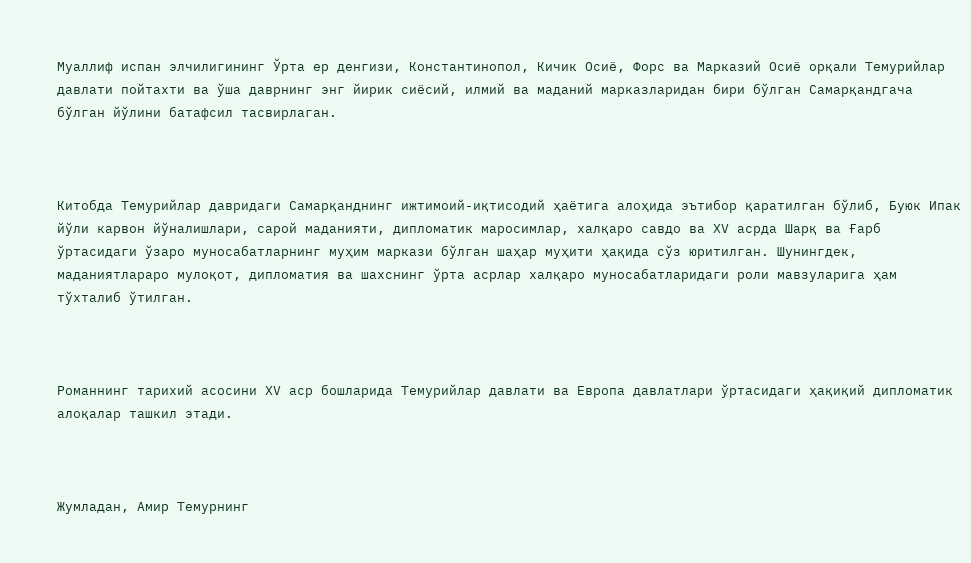Муаллиф испан элчилигининг Ўрта ер денгизи, Константинопол, Кичик Осиё, Форс ва Марказий Осиё орқали Темурийлар давлати пойтахти ва ўша даврнинг энг йирик сиёсий, илмий ва маданий марказларидан бири бўлган Самарқандгача бўлган йўлини батафсил тасвирлаган.



Китобда Темурийлар давридаги Самарқанднинг ижтимоий-иқтисодий ҳаётига алоҳида эътибор қаратилган бўлиб, Буюк Ипак йўли карвон йўналишлари, сарой маданияти, дипломатик маросимлар, халқаро савдо ва XV асрда Шарқ ва Ғарб ўртасидаги ўзаро муносабатларнинг муҳим маркази бўлган шаҳар муҳити ҳақида сўз юритилган. Шунингдек, маданиятлараро мулоқот, дипломатия ва шахснинг ўрта асрлар халқаро муносабатларидаги роли мавзуларига ҳам тўхталиб ўтилган.



Романнинг тарихий асосини XV аср бошларида Темурийлар давлати ва Европа давлатлари ўртасидаги ҳақиқий дипломатик алоқалар ташкил этади.



Жумладан, Амир Темурнинг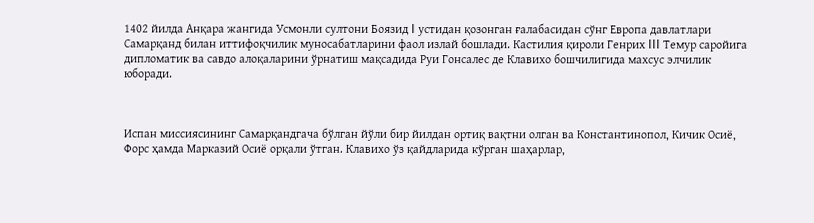1402 йилда Анқара жангида Усмонли султони Боязид I устидан қозонган ғалабасидан сўнг Европа давлатлари Самарқанд билан иттифоқчилик муносабатларини фаол излай бошлади. Кастилия қироли Генрих III Темур саройига дипломатик ва савдо алоқаларини ўрнатиш мақсадида Руи Гонсалес де Клавихо бошчилигида махсус элчилик юборади.



Испан миссиясининг Самарқандгача бўлган йўли бир йилдан ортиқ вақтни олган ва Константинопол, Кичик Осиё, Форс ҳамда Марказий Осиё орқали ўтган. Клавихо ўз қайдларида кўрган шаҳарлар,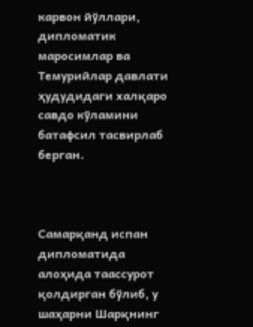карвон йўллари, дипломатик маросимлар ва Темурийлар давлати ҳудудидаги халқаро савдо кўламини батафсил тасвирлаб берган.



Самарқанд испан дипломатида алоҳида таассурот қолдирган бўлиб, у шаҳарни Шарқнинг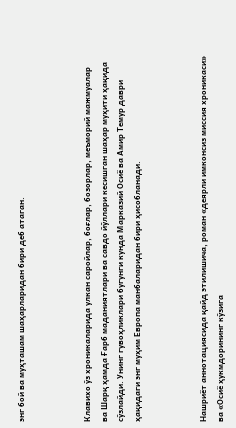энг бой ва муҳташам шаҳарларидан бири деб атаган.



Клавихо ўз хроникаларида улкан саройлар, боғлар, бозорлар, меъморий мажмуалар ва Шарқ ҳамда Ғарб маданиятлари ва савдо йўллари кесишган шаҳар муҳити ҳақида сўзлайди. Унинг гувоҳликлари бугунги кунда Марказий Осиё ва Амир Темур даври ҳақидаги энг муҳим Европа манбаларидан бири ҳисобланади.



Нашриёт аннотациясида қайд этилишича, роман «деярли имконсиз миссия хроникаси» ва «Осиё ҳукмдорининг кўзига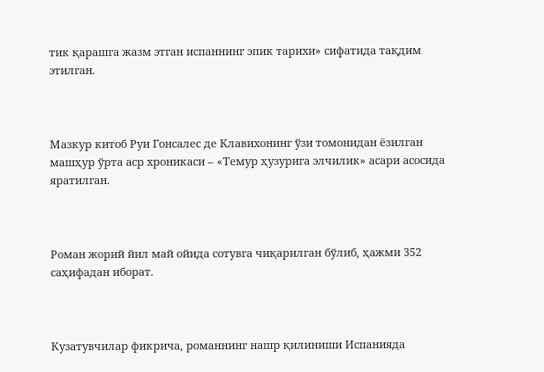тик қарашга жазм этган испаннинг эпик тарихи» сифатида тақдим этилган.



Мазкур китоб Руи Гонсалес де Клавихонинг ўзи томонидан ёзилган машҳур ўрта аср хроникаси – «Темур ҳузурига элчилик» асари асосида яратилган.



Роман жорий йил май ойида сотувга чиқарилган бўлиб, ҳажми 352 саҳифадан иборат.



Кузатувчилар фикрича, романнинг нашр қилиниши Испанияда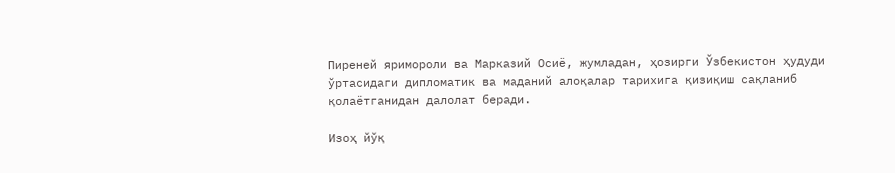Пиреней яримороли ва Марказий Осиё, жумладан, ҳозирги Ўзбекистон ҳудуди ўртасидаги дипломатик ва маданий алоқалар тарихига қизиқиш сақланиб қолаётганидан далолат беради.

Изоҳ йўқ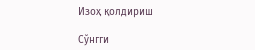Изоҳ қолдириш

Сўнгги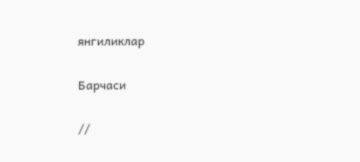янгиликлар

Барчаси

//